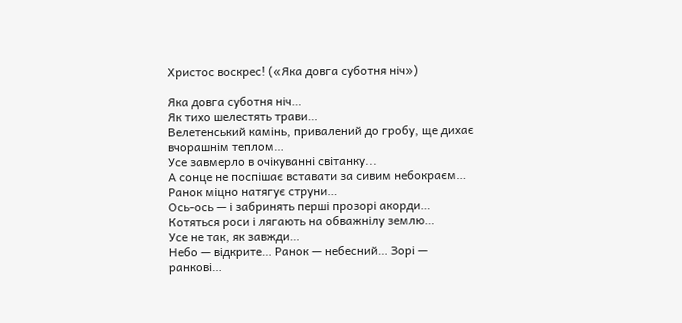Христос воскрес! («Яка довга суботня ніч»)

Яка довга суботня ніч…
Як тихо шелестять трави…
Велетенський камінь, привалений до гробу, ще дихає вчорашнім теплом…
Усе завмерло в очікуванні світанку...
А сонце не поспішає вставати за сивим небокраєм…
Ранок міцно натягує струни…
Ось-ось — і забринять перші прозорі акорди…
Котяться роси і лягають на обважнілу землю…
Усе не так, як завжди…
Небо — відкрите… Ранок — небесний… Зорі — ранкові…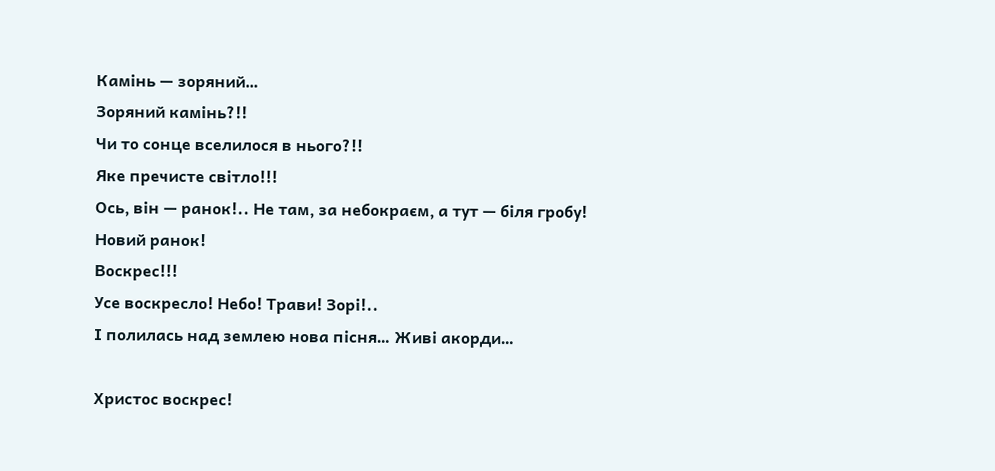Камінь — зоряний…
Зоряний камінь?!!
Чи то сонце вселилося в нього?!!
Яке пречисте світло!!!
Ось, він — ранок!.. Не там, за небокраєм, а тут — біля гробу!
Новий ранок!
Воскрес!!!
Усе воскресло! Небо! Трави! Зорі!..
І полилась над землею нова пісня… Живі акорди…

Христос воскрес!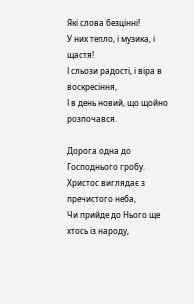Які слова безцінні!
У них тепло, і музика, і щастя!
І сльози радості, і віра в воскресіння,
І в день новий, що щойно розпочався.

Дорога одна до Господнього гробу.
Христос виглядає з пречистого неба,
Чи прийде до Нього ще хтось із народу,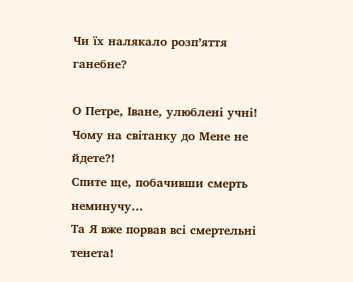Чи їх налякало розп’яття ганебне?

О Петре, Іване, улюблені учні!
Чому на світанку до Мене не йдете?!
Спите ще, побачивши смерть неминучу…
Та Я вже порвав всі смертельні тенета!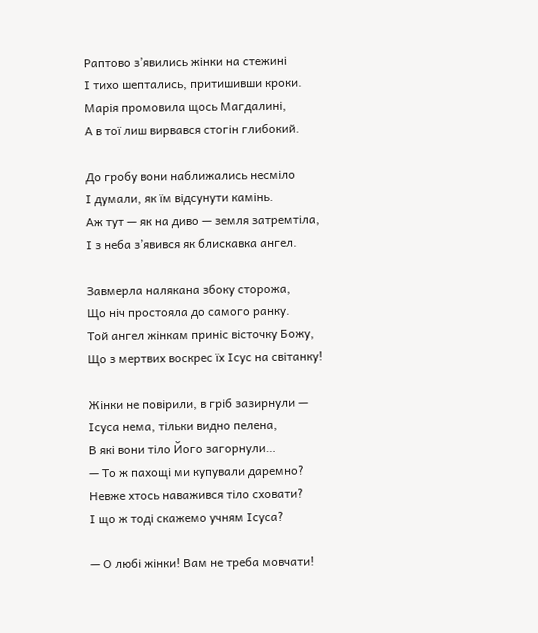Раптово з’явились жінки на стежині
І тихо шептались, притишивши кроки.
Марія промовила щось Магдалині,
А в тої лиш вирвався стогін глибокий.

До гробу вони наближались несміло
І думали, як їм відсунути камінь.
Аж тут — як на диво — земля затремтіла,
І з неба з’явився як блискавка ангел.

Завмерла налякана збоку сторожа,
Що ніч простояла до самого ранку.
Той ангел жінкам приніс вісточку Божу,
Що з мертвих воскрес їх Ісус на світанку!

Жінки не повірили, в гріб зазирнули —
Ісуса нема, тільки видно пелена,
В які вони тіло Його загорнули…
— То ж пахощі ми купували даремно?
Невже хтось наважився тіло сховати?
І що ж тоді скажемо учням Ісуса?

— О любі жінки! Вам не треба мовчати!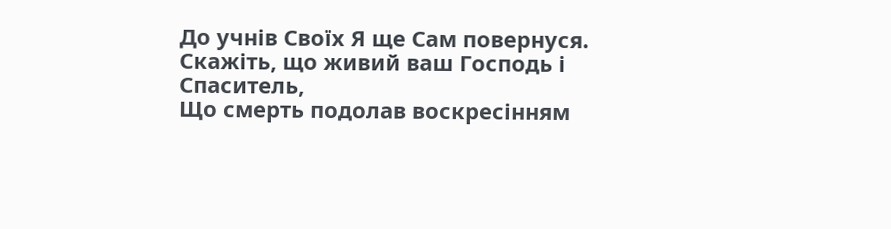До учнів Своїх Я ще Сам повернуся.
Скажіть, що живий ваш Господь і Спаситель,
Що смерть подолав воскресінням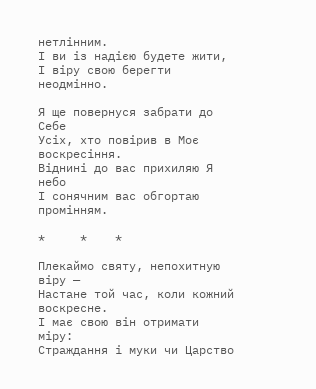нетлінним.
І ви із надією будете жити,
І віру свою берегти неодмінно.

Я ще повернуся забрати до Себе
Усіх, хто повірив в Моє воскресіння.
Віднині до вас прихиляю Я  небо
І сонячним вас обгортаю промінням.

*     *    *

Плекаймо святу, непохитную віру —
Настане той час, коли кожний воскресне.
І має свою він отримати міру:
Страждання і муки чи Царство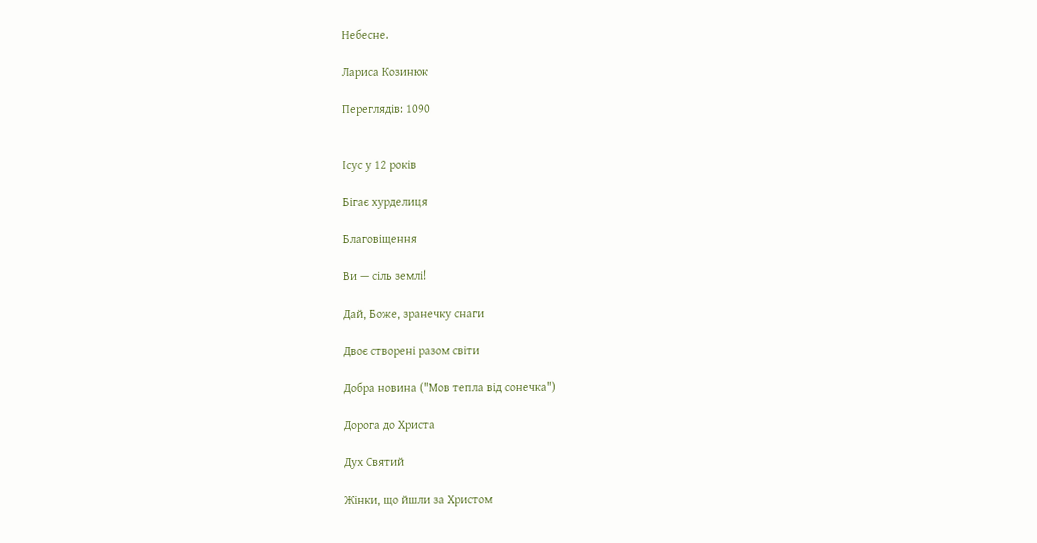Небесне.

Лариса Козинюк

Переглядів: 1090


Ісус у 12 років

Бігає хурделиця

Благовіщення

Ви — сіль землі!

Дай, Боже, зранечку снаги

Двоє створені разом світи

Добра новина ("Мов тепла від сонечка")

Дорога до Христа

Дух Святий

Жінки, що йшли за Христом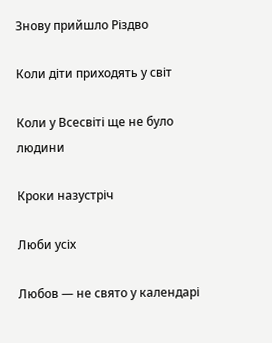Знову прийшло Різдво

Коли діти приходять у світ

Коли у Всесвіті ще не було людини

Кроки назустріч

Люби усіх

Любов — не свято у календарі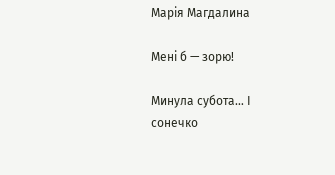Марія Магдалина

Мені б — зорю!

Минула субота… І сонечко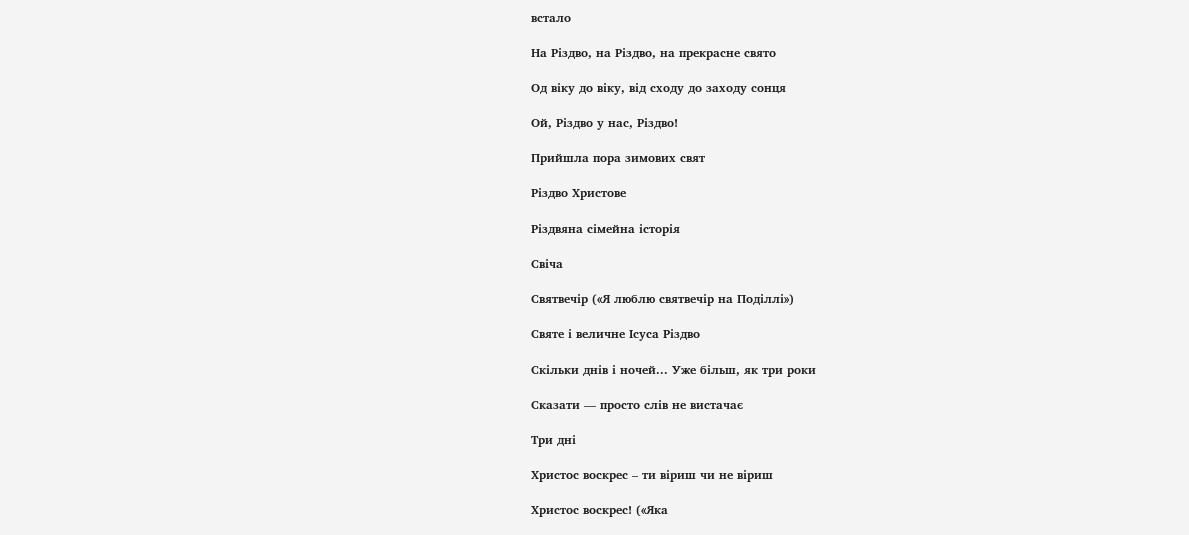встало

На Різдво, на Різдво, на прекрасне свято

Од віку до віку, від сходу до заходу сонця

Ой, Різдво у нас, Різдво!

Прийшла пора зимових свят

Різдво Христове

Різдвяна сімейна історія

Свіча

Святвечір («Я люблю святвечір на Поділлі»)

Святе і величне Ісуса Різдво

Скільки днів і ночей... Уже більш, як три роки

Сказати — просто слів не вистачає

Три дні

Христос воскрес – ти віриш чи не віриш

Христос воскрес! («Яка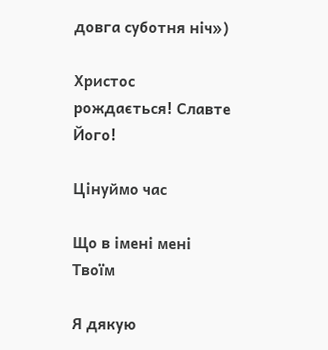довга суботня ніч»)

Христос рождається! Славте Його!

Цінуймо час

Що в імені мені Твоїм

Я дякую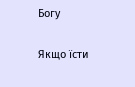Богу

Якщо їсти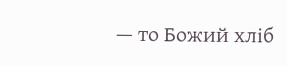— то Божий хліб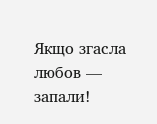Якщо згасла любов — запали!